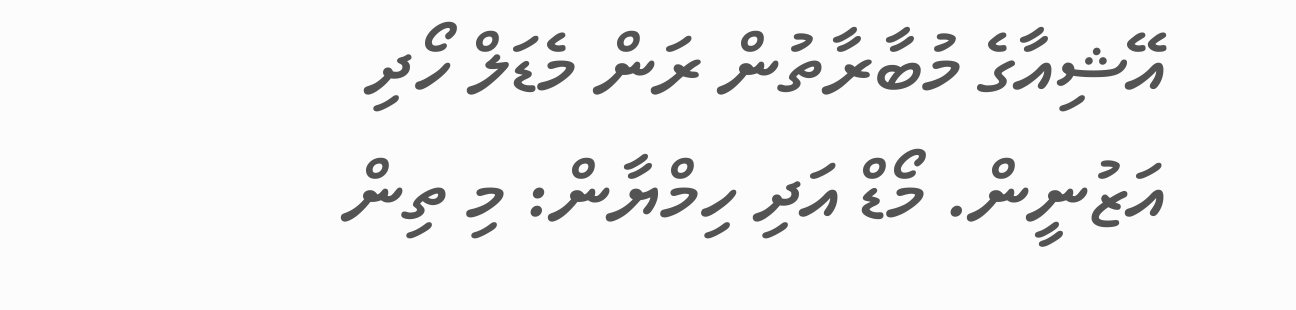އޭޝިއާގެ މުބާރާތުން ރަން މެޑަލް ހޯދި އަޒުނީން. މޯޑް އަދި ހިމްޔާން: މި ތިން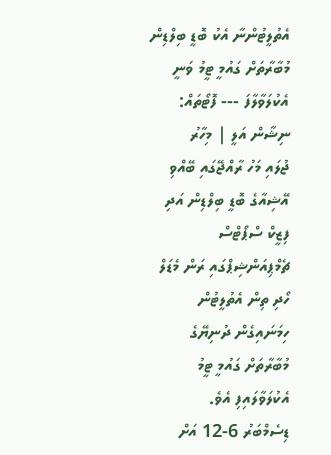އެތުލީޓުންނާ އެކު ބޮޑީ ބިލްޑިން މުބާރާތަށް ގައުމީ ޓީމު ވަނީ އެކުލަވާލާފަ --- ފޮޓޯތައް: ނިޝާން އަލީ | މިހާރު
ޖުލައި މަހު ރާއްޖޭގައި ބޭއްވި އޭޝިއާގެ ބޮޑީ ބިލްޑިން އަދި ފިޒީކް ސްޕޯޓްސް ޗެމްޕިއަންޝިޕްގައި ރަން މެޑަލް ހޯދި ތިން އެތުލީޓުން ހިމަނައިގެން ދުނިޔޭގެ މުބާރާތަށް ގައުމީ ޓީމު އެކުލަވާލައިފި އެވެ.
ޑިސެމްބަރު 6-12 އަށް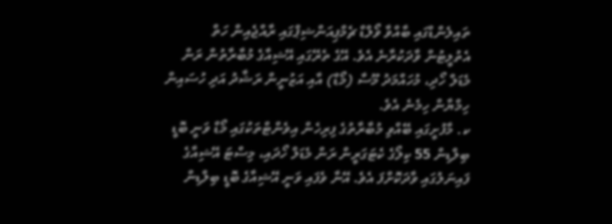ތައިލެންޑްގައި ބާއްވާ ވޯލްޑް ޗެމްޕިއަންޝިޕްގައި ރާއްޖެއިން ހަތް އެތުލީޓުން ވާދަކުރާނެ އެވެ. އޭގެ ތެރޭގައި އޭޝިއާގެ މުބާރާތުން ރަން މެޑަލް ހޯދި، މުހައްމަދު މޫސާ (މޯޑް) އާއި އަޒުނީން ރަޝާދު އަދި ހުސައިން ހިމްޔާން ހިމެނެ އެވެ.
ކ. މާފުށީގައި ބޭއްވި މުބާރާތުގެ ފިރިހެން އިވެންޓްތަކުގައި މޯޑް ވަނީ ބޮޑީ ބިލްޑިން 55 ކިލޯގެ ކެޓަގަރީން ރަން މެޑަލް ހޯދައި، މިސްޓަ އޭޝިއާގެ ފައިނަލުގައި ވާދަކޮށްފަ އެވެ. އޭނާ ވެފައި ވަނީ އޭޝިއާގެ ބޮޑީ ބިލްޑިން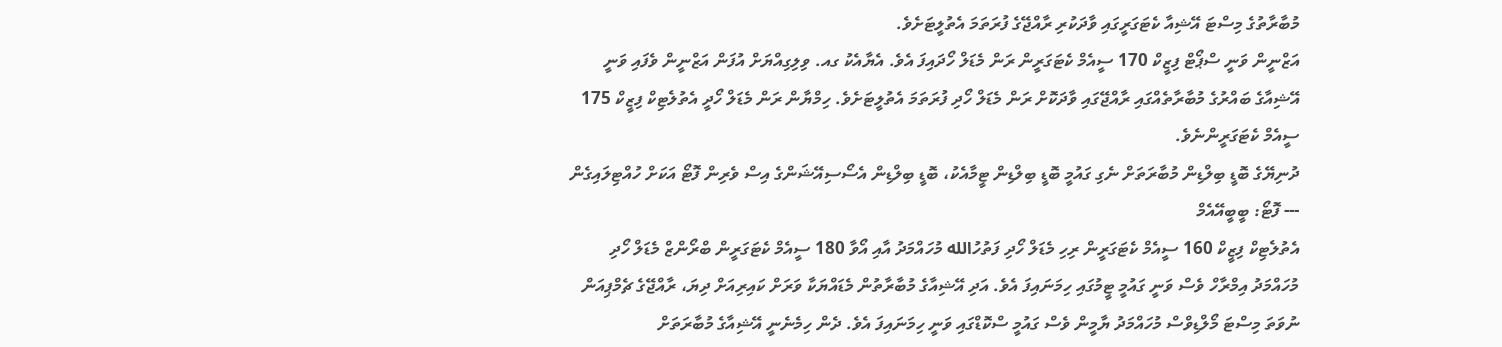މުބާރާތުގެ މިސްޓަ އޭޝިއާ ކެޓަގަރީގައި ވާދަކުރި ރާއްޖޭގެ ފުރަތަމަ އެތުލީޓަށެވެ.
އަޒްނީން ވަނީ ސްޕޯޓް ފިޒީކް 170 ސީއެމް ކެޓަގަރީން ރަން މެޑަލް ހޯދައިފަ އެވެ. އެޔާއެކު ގއ. ވިލިގިއްޔަށް އުފަން އަޒްނީން ވެފައި ވަނީ އޭޝިއާގެ ބައްރުގެ މުބާރާތެއްގައި ރާއްޖޭގައި ވާދަކޮށް ރަން މެޑަލް ހޯދި ފުރަތަމަ އެތުލީޓަށެވެ. ހިމްޔާން ރަން މެޑަލް ހޯދީ އެތުލެޓިކް ފިޒީކް 175 ސީއެމް ކެޓަގަރީންނެވެ.
ދުނިޔޭގެ ބޮޑީ ބިލްޑިން މުބާރަތަށް ނެގި ގައުމީ ބޮޑީ ބިލްޑިން ޓީމާއެކު، ބޮޑީ ބިލްޑިން އެސޯސިއޭޝަންގެ އިސް ވެރިން ފޮޓޯ އަކަށް ހުއްޓިލައިގެން --- ފޮޓޯ: ބީބީއޭއެމް
އެތުލެޓިކް ފިޒީކް 160 ސީއެމް ކެޓަގަރީން ރިހި މެޑަލް ހޯދި ފަތުހުالله މުހައްމަދު އާއި އޯވާ 180 ސީއެމް ކެޓަގަރީން ބްރޯންޒް މެޑަލް ހޯދި މުހައްމަދު އިމްރާހް ވެސް ވަނީ ގައުމީ ޓީމުގައި ހިމަނައިފަ އެވެ. އަދި އޭޝިއާގެ މުބާރާތުން މެޑައްޔަކާ ވަރަށް ކައިރިއަށް ދިޔަ، ރާއްޖޭގެ ޗެމްޕިއަން ނުވަތަ މިސްޓަ މޯލްޑިވްސް މުހައްމަދު ޔާމީން ވެސް ގައުމީ ސްކޮޑްގައި ވަނީ ހިމަނައިފަ އެވެ. ދެން ހިމެނެނީ އޭޝިއާގެ މުބާރަތަށް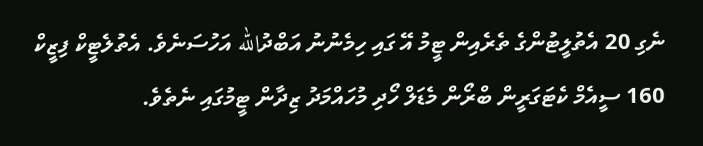ނެގި 20 އެތުލީޓުންގެ ތެރެއިން ޓީމު އޭ ގައި ހިމެނުނު އަބްދުالله އަހުސަނެވެ. އެތުލެޓީކް ފިޒީކް 160 ސީއެމް ކެޓަގަރީން ބްރޯން މެޑަލް ހޯދި މުހައްމަދު ޒިދާން ޓީމުގައި ނެތެވެ.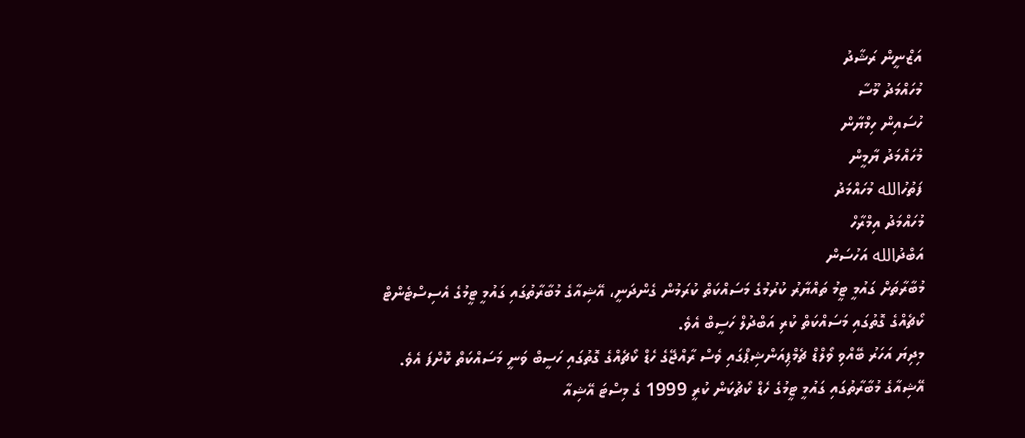އަޒްނީން ރަޝާދު
މުހައްމަދު މޫސާ
ހުސައިން ހިމްޔާން
މުހައްމަދު ޔާމީން
ފަތުހުالله މުހައްމަދު
މުހައްމަދު އިމްރާހް
އަބްދުالله އަހުސަން
މުބާރާތަށް ގައުމީ ޓީމު ތައްޔާރު ކުރުމުގެ މަސައްކަތް ކުރަމުން ގެންދަނީ، އޭޝިއާގެ މުބާރާތުގައި ގައުމީ ޓީމުގެ އެސިސްޓެންޓް ކޯޗެއްގެ ގޮތުގައި މަސައްކަތް ކުރި އަބްދުލް ހަސީބް އެވެ.
މިދިޔަ އަހަރު ބޭއްވި ވޯލްޑް ޗެމްޕިއަންޝިޕްގައި ވެސް ރާއްޖޭގެ ހެޑް ކޯޗެއްގެ ގޮތުގައި ހަސީބް ވަނީ މަސައްކަތް ކޮށްފަ އެވެ. އޭޝިއާގެ މުބާރާތުގައި ގައުމީ ޓީމުގެ ހެޑް ކޯޗުކަން ކުރީ 1999 ގެ މިސްޓަ އޭޝިއާ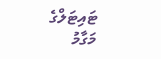ޓައިޓަލްގެ މަގާމު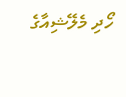ހޯދި މެލޭޝިއާގެ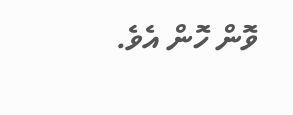ވޮން ހޮން އެވެ.